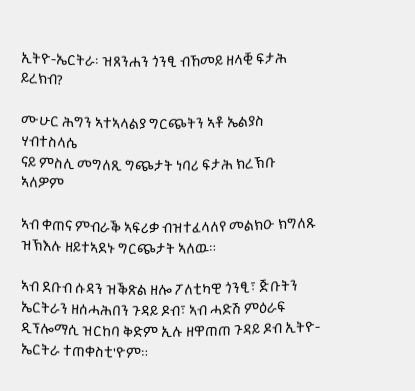ኢትዮ-ኤርትራ፡ ዝጸንሐን ጎንፂ ብኸመይ ዘላቒ ፍታሕ ይረክብ?

ሙሁር ሕግን ኣተኣላልያ ግርጭትን ኣቶ ኤልያስ ሃብተስላሴ
ናይ ምስሊ መግለጺ ግጭታት ነባሪ ፍታሕ ክረኽቡ ኣለዎም

ኣብ ቀጠና ምብራቕ ኣፍሪቃ ብዝተፈላለየ መልክዑ ክግለጹ ዝኽእሉ ዘይተኣደኑ ግርጭታት ኣለዉ።

ኣብ ደቡብ ሱዳን ዝቕጽል ዘሎ ፖለቲካዊ ጎንፂ፣ ጅቡትን ኤርትራን ዘሰሓሕበን ጉዳይ ዶብ፣ ኣብ ሓድሽ ምዕራፍ ዲፕሎማሲ ዝርከባ ቅድም ኢሉ ዘዋጠጠ ጉዳይ ዶብ ኢትዮ- ኤርትራ ተጠቀስቲ'ዮም።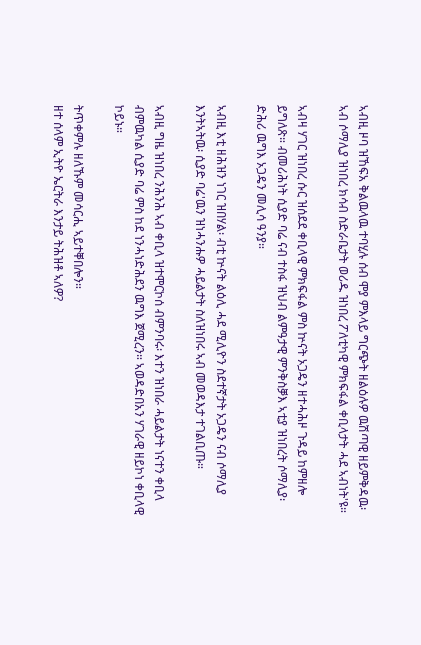ኣብዚ ዞባ ዝኸፍአ ቅልዉላዉ ተባሂሉ ሰብ ሞያ ምእላይ ግርጭት ዘልዕሉዎ ዉሽጣዊ ዘይምቅዳዉ፡ ኣብ ሶማሊያ ዝነበረ ክሳብ ስድራቤታት ወሪዱ ዝነበረ ፖለቲካዊ ምክፍፋል ቀቢላታት ሓደ ኣብነት'ዩ።

ኣብዛ ሃገር ዝነበረ ሱር ዝሰደደ ቀቢላዊ ምክፍፋል ምስ ኵናት ኦጋዴን ዘተሓሕዞ ጉዳይ ከምዘሎ ይግለጽ። ብመሪሕነት ሲያድ ባሬ ናብ ተስፋ ዝህብ ልምዓታዊ ምንቅስቓእ ኣቲያ ዝነበረት ሶማሊያ፡ ድሕሪ ዉግእ ኦጋዴን መሊሳ ዓንያ።

ኣብዚ እቲ ዘሕዝን ነገር ዝበሃል፡ ብቲ ኵናት ልዕሊ ሓደ ሚሊዮን ስደተኛታት ኦጋዴን ናብ ሶማሊያ እንትኣትዉ፡ ሲያድ ባሬ'ዉን ዝነሓንሑዎ ሓይልታት ስለዝነበሩ ኣብ መወዳእታ ተገልቢጡ።

ኣብዚ ግዜ ዝነበረ ንሕንሕ ኣብ ቀቢላ ዝተሞርኮሰ ብምንባሩ፡ እተን ዝነበራ ሓይልታት ነናተን ቀቢላ ብምዉካል ሲያድ ባሬ ምስ ከደ ነንሓነድሕደን ዉግእ ጀሚረን። ኣወዳድበአን ሃገራዊ ዘይኮነ ቀቢላዊ ኮይኑ።

ትጥቀምሉ ዘለኹም መሳርሒ ኣይተቐበሎን።
ዘተ ሰላም ኢትዮ ኤርትራ እንታይ ትሕዝቶ ኣለዎ?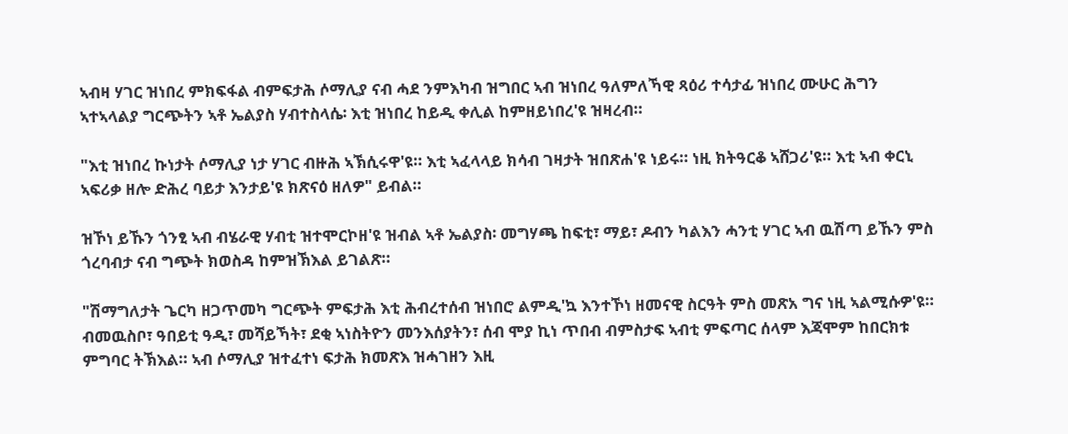ኣብዛ ሃገር ዝነበረ ምክፍፋል ብምፍታሕ ሶማሊያ ናብ ሓደ ንምእካብ ዝግበር ኣብ ዝነበረ ዓለምለኻዊ ጻዕሪ ተሳታፊ ዝነበረ ሙሁር ሕግን ኣተኣላልያ ግርጭትን ኣቶ ኤልያስ ሃብተስላሴ፡ እቲ ዝነበረ ከይዲ ቀሊል ከምዘይነበረ'ዩ ዝዛረብ።

"እቲ ዝነበረ ኩነታት ሶማሊያ ነታ ሃገር ብዙሕ ኣኽሲሩዋ'ዩ። እቲ ኣፈላላይ ክሳብ ገዛታት ዝበጽሐ'ዩ ነይሩ። ነዚ ክትዓርቆ ኣሸጋሪ'ዩ። እቲ ኣብ ቀርኒ ኣፍሪቃ ዘሎ ድሕረ ባይታ እንታይ'ዩ ክጽናዕ ዘለዎ" ይብል።

ዝኾነ ይኹን ጎንፂ ኣብ ብሄራዊ ሃብቲ ዝተሞርኮዘ'ዩ ዝብል ኣቶ ኤልያስ፡ መግሃጫ ከፍቲ፣ ማይ፣ ዶብን ካልእን ሓንቲ ሃገር ኣብ ዉሽጣ ይኹን ምስ ጎረባብታ ናብ ግጭት ክወስዳ ከምዝኽእል ይገልጽ።

"ሽማግለታት ጌርካ ዘጋጥመካ ግርጭት ምፍታሕ እቲ ሕብረተሰብ ዝነበሮ ልምዲ'ኳ እንተኾነ ዘመናዊ ስርዓት ምስ መጽአ ግና ነዚ ኣልሚሱዎ'ዩ። ብመዉስቦ፣ ዓበይቲ ዓዲ፣ መሻይኻት፣ ደቂ ኣነስትዮን መንእሰያትን፣ ሰብ ሞያ ኪነ ጥበብ ብምስታፍ ኣብቲ ምፍጣር ሰላም እጃሞም ከበርክቱ ምግባር ትኽእል። ኣብ ሶማሊያ ዝተፈተነ ፍታሕ ክመጽእ ዝሓገዘን እዚ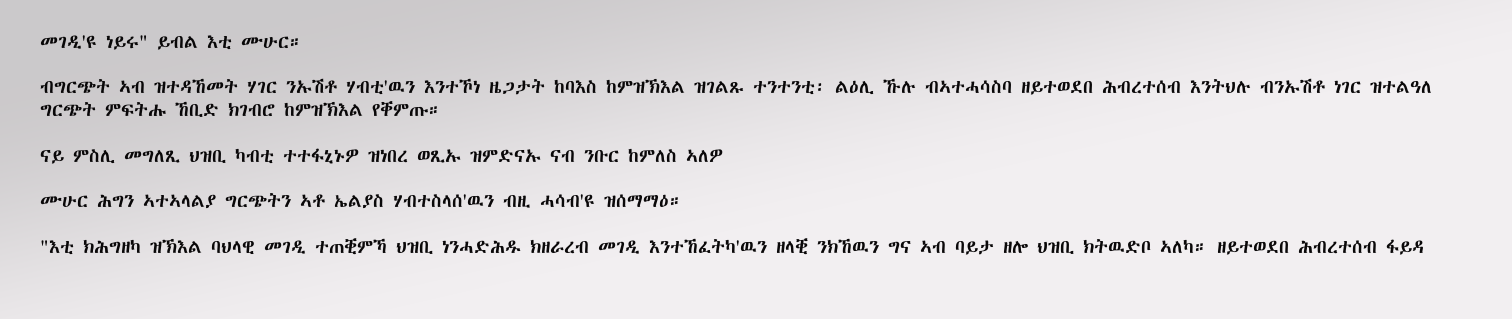መገዲ'ዩ ነይሩ" ይብል እቲ ሙሁር።

ብግርጭት ኣብ ዝተዳኸመት ሃገር ንኡሽቶ ሃብቲ'ዉን እንተኾነ ዜጋታት ከባእስ ከምዝኽእል ዝገልጹ ተንተንቲ፡ ልዕሊ ኹሉ ብኣተሓሳስባ ዘይተወደበ ሕብረተሰብ እንትህሉ ብንኡሽቶ ነገር ዝተልዓለ ግርጭት ምፍትሑ ኸቢድ ክገብሮ ከምዝኽእል የቐምጡ።

ናይ ምስሊ መግለጺ ህዝቢ ካብቲ ተተፋኒኑዎ ዝነበረ ወጺኡ ዝምድናኡ ናብ ንቡር ከምለስ ኣለዎ

ሙሁር ሕግን ኣተኣላልያ ግርጭትን ኣቶ ኤልያስ ሃብተስላሰ'ዉን ብዚ ሓሳብ'ዩ ዝሰማማዕ።

"እቲ ክሕግዘካ ዝኽእል ባህላዊ መገዲ ተጠቒምኻ ህዝቢ ነንሓድሕዱ ክዘራረብ መገዲ እንተኸፈትካ'ዉን ዘላቒ ንክኸዉን ግና ኣብ ባይታ ዘሎ ህዝቢ ክትዉድቦ ኣለካ። ዘይተወደበ ሕብረተሰብ ፋይዳ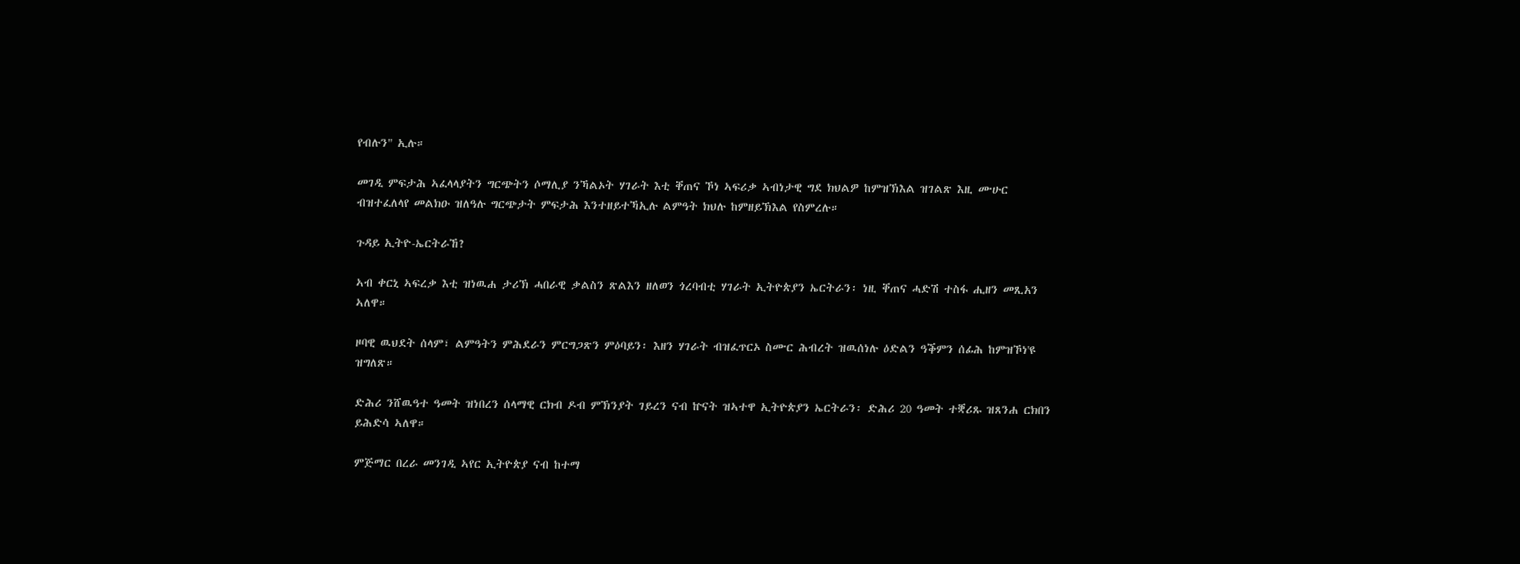የብሉን" ኢሉ።

መገዲ ምፍታሕ ኣፈላላያትን ግርጭትን ሶማሊያ ንኻልኦት ሃገራት እቲ ቐጠና ኾነ ኣፍሪቃ ኣብነታዊ ግደ ክህልዎ ከምዝኽእል ዝገልጽ እዚ ሙሁር ብዝተፈለላየ መልክዑ ዝለዓሉ ግርጭታት ምፍታሕ እንተዘይተኻኢሉ ልምዓት ክህሉ ከምዘይኽእል የስምረሉ።

ጉዳይ ኢትዮ-ኤርትራኸ?

ኣብ ቀርኒ ኣፍረቃ እቲ ዝነዉሐ ታሪኽ ሓበራዊ ቃልስን ጽልእን ዘለወን ጎረባብቲ ሃገራት ኢትዮጵያን ኤርትራን፡ ነዚ ቐጠና ሓድሽ ተስፋ ሒዘን መጺአን ኣለዋ።

ዞባዊ ዉህደት ሰላም፣ ልምዓትን ምሕደራን ምርግጋጽን ምዕባይን፡ እዘን ሃገራት ብዝፈጥርኦ ስሙር ሕብረት ዝዉሰነሉ ዕድልን ዓቕምን ሰፊሕ ከምዝኾነ'ዩ ዝግለጽ።

ድሕሪ ንሸዉዓተ ዓመት ዝነበረን ሰላማዊ ርክብ ዶብ ምኽንያት ገይረን ናብ ኵናት ዝኣተዋ ኢትዮጵያን ኤርትራን፡ ድሕሪ 20 ዓመት ተቛሪጹ ዝጸንሐ ርክበን ይሕድሳ ኣለዋ።

ምጅማር በረራ መንገዲ ኣየር ኢትዮጵያ ናብ ከተማ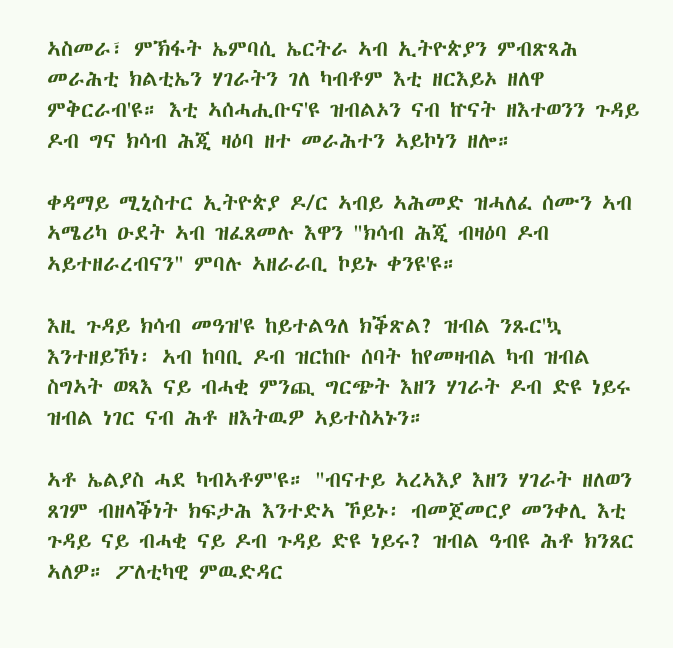ኣስመራ፣ ምኽፋት ኤምባሲ ኤርትራ ኣብ ኢትዮጵያን ምብጽጻሕ መራሕቲ ክልቲኤን ሃገራትን ገለ ካብቶም እቲ ዘርእይኦ ዘለዋ ምቅርራብ'ዩ። እቲ ኣሰሓሒቡና'ዩ ዝብልኦን ናብ ኵናት ዘእተወንን ጉዳይ ዶብ ግና ክሳብ ሕጂ ዛዕባ ዘተ መራሕተን ኣይኮነን ዘሎ።

ቀዳማይ ሚኒስተር ኢትዮጵያ ዶ/ር ኣብይ ኣሕመድ ዝሓለፈ ሰሙን ኣብ ኣሜሪካ ዑደት ኣብ ዝፈጸመሉ እዋን "ክሳብ ሕጂ ብዛዕባ ዶብ ኣይተዘራረብናን" ምባሉ ኣዘራራቢ ኮይኑ ቀንዩ'ዩ።

እዚ ጉዳይ ክሳብ መዓዝ'ዩ ከይተልዓለ ክቕጽል? ዝብል ንጹር'ኳ እንተዘይኾነ፡ ኣብ ከባቢ ዶብ ዝርከቡ ሰባት ከየመዛብል ካብ ዝብል ስግኣት ወጻእ ናይ ብሓቂ ምንጪ ግርጭት እዘን ሃገራት ዶብ ድዩ ነይሩ ዝብል ነገር ናብ ሕቶ ዘእትዉዎ ኣይተስኣኑን።

ኣቶ ኤልያስ ሓደ ካብኣቶም'ዩ። "ብናተይ ኣረኣእያ እዘን ሃገራት ዘለወን ጸገም ብዘላቕነት ክፍታሕ እንተድኣ ኾይኑ፡ ብመጀመርያ መንቀሊ እቲ ጉዳይ ናይ ብሓቂ ናይ ዶብ ጉዳይ ድዩ ነይሩ? ዝብል ዓብዩ ሕቶ ክንጸር ኣለዎ። ፖለቲካዊ ምዉድዳር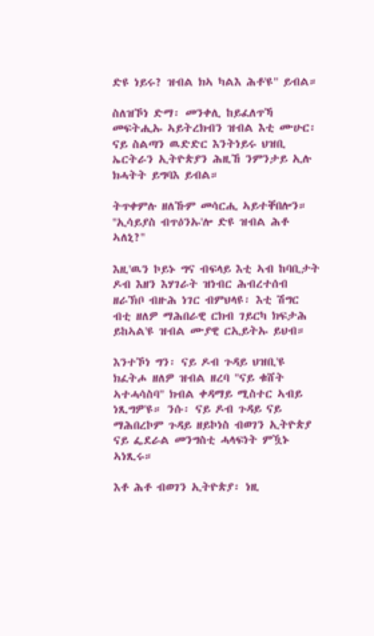ድዩ ነይሩ? ዝብል ክኣ ካልእ ሕቶ'ዩ" ይብል።

ስለዝኾነ ድማ፡ መንቀሊ ከይፈለጥኻ መፍትሒኡ ኣይትረክብን ዝብል እቲ ሙሁር፡ ናይ ስልጣን ዉድድር እንትነይሩ ህዝቢ ኤርትራን ኢትዮጵያን ሕዚኸ ንምንታይ ኢሉ ክሓትት ይግባእ ይብል።

ትጥቀምሉ ዘለኹም መሳርሒ ኣይተቐበሎን።
''ኢሳይያስ ብጥዕንኡ'ሎ ድዩ ዝብል ሕቶ ኣለኒ?''

እዚ'ዉን ኮይኑ ግና ብፍላይ እቲ ኣብ ከባቢታት ዶብ እዘን እሃገራት ዝነብር ሕብረተሰብ ዘራኽቦ ብዙሕ ነገር ብምህላዩ፡ እቲ ሽግር ብቲ ዘለዎ ማሕበራዊ ርክብ ገይርካ ክፍታሕ ይከኣል'ዩ ዝብል ሙያዊ ርኢይትኡ ይህብ።

እንተኾነ ግን፡ ናይ ዶብ ጉዳይ ህዝቢ'ዩ ክፈትሖ ዘለዎ ዝብል ዘረባ "ናይ ቁሸት ኣተሓሳስባ" ክብል ቀዳማይ ሚስተር ኣብይ ነጺግዎ'ዩ። ንሱ፡ ናይ ዶብ ጉዳይ ናይ ማሕበረኮም ጉዳይ ዘይኮነስ ብወገን ኢትዮጵያ ናይ ፌደራል መንግስቲ ሓላፍነት ምዃኑ ኣነጺሩ።

እቶ ሕቶ ብወገን ኢትዮጵያ፡ ነዚ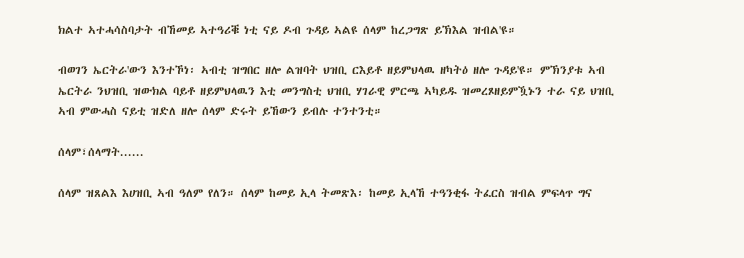ክልተ ኣተሓሳስባታት ብኸመይ ኣተዓሪቑ ነቲ ናይ ዶብ ጉዳይ ኣልዩ ሰላም ከረጋግጽ ይኽእል ዝብል'ዩ።

ብወገን ኤርትራ'ውን እንተኾነ፡ ኣብቲ ዝግበር ዘሎ ልዝባት ህዝቢ ርእይቶ ዘይምህላዉ ዘካትዕ ዘሎ ጉዳይ'ዩ። ምኽንያቱ ኣብ ኤርትራ ንህዝቢ ዝውክል ባይቶ ዘይምህላዉን እቲ መንግስቲ ህዝቢ ሃገራዊ ምርጫ ኣካይዱ ዝመረጾዘይምዃኑን ተራ ናይ ህዝቢ ኣብ ምውሓስ ናይቲ ዝድለ ዘሎ ሰላም ድሩት ይኸውን ይብሉ ተንተንቲ።

ሰላም፣ሰላማት......

ሰላም ዝጸልእ እሀዝቢ ኣብ ዓለም የለን። ሰላም ከመይ ኢላ ትመጽእ፡ ከመይ ኢላኸ ተዓንቂፋ ትፈርስ ዝብል ምፍላጥ ግና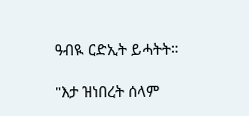ዓብዪ ርድኢት ይሓትት።

"እታ ዝነበረት ሰላም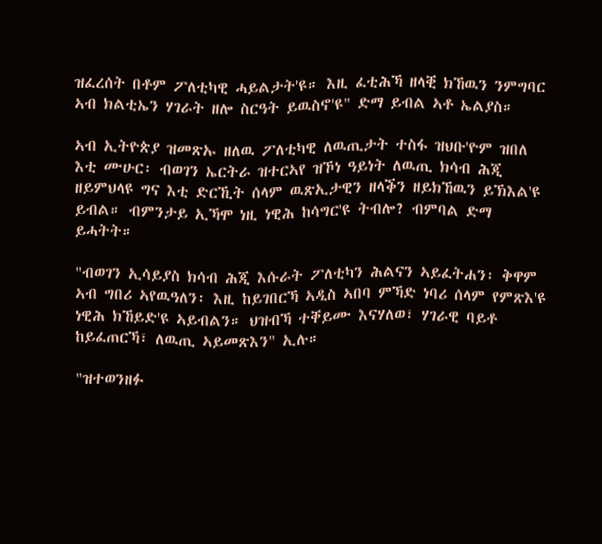ዝፈረሰት በቶም ፖለቲካዊ ሓይልታት'ዩ። እዚ ፈቲሕኻ ዘላቒ ክኸዉን ንምግባር ኣብ ክልቲኤን ሃገራት ዘሎ ስርዓት ይዉስኖ'ዩ" ድማ ይብል ኣቶ ኤልያስ።

ኣብ ኢትዮጵያ ዝመጽኡ ዘለዉ ፖለቲካዊ ለዉጢታት ተስፋ ዝህቡ'ዮም ዝበለ እቲ ሙሁር፡ ብወገን ኤርትራ ዝተርኣየ ዝኾነ ዓይነት ለዉጢ ክሳብ ሕጂ ዘይምህላዩ ግና እቲ ድርኺት ሰላም ዉጽኢታዊን ዘላቕን ዘይክኸዉን ይኽእል'ዩ ይብል። ብምንታይ ኢኻሞ ነዚ ነዊሕ ከሳግር'ዩ ትብሎ? ብምባል ድማ ይሓትት።

"ብወገን ኢሳይያስ ክሳብ ሕጂ እሱራት ፖለቲካን ሕልናን ኣይፈትሐን፡ ቅዋም ኣብ ግበሪ ኣየዉዓለን፡ እዚ ከይገበርኻ ኣዲስ ኣበባ ምኻድ ነባሪ ሰላም የምጽእ'ዩ ነዊሕ ክኸይድ'ዩ ኣይብልን። ህዝብኻ ተቐይሙ እናሃለወ፣ ሃገራዊ ባይቶ ከይፈጠርኻ፣ ለዉጢ ኣይመጽእን" ኢሉ።

"ዝተወንዘፉ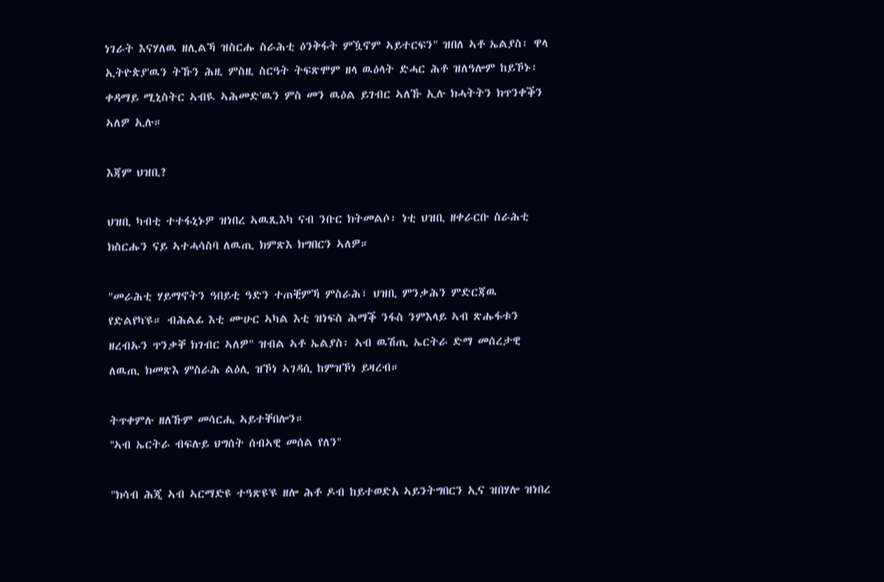ነገራት እናሃለዉ ዘሊልኻ ዝስርሑ ስራሕቲ ዕንቅፋት ምዃኖም ኣይተርፍን" ዝበለ ኣቶ ኤልያስ፡ ዋላ ኢትዮጵያ'ዉን ትኹን ሕዚ ምስዚ ስርዓት ትፍጽሞም ዘላ ዉዕላት ድሓር ሕቶ ዝለዓሎም ከይኾኑ፡ ቀዳማይ ሚኒስትር ኣብዪ ኣሕመድ'ዉን ምስ መን ዉዕል ይገብር ኣለኹ ኢሉ ክሓትትን ክጥንቀቕን ኣለዎ ኢሉ።

እጃም ህዝቢ?

ህዝቢ ካብቲ ተተፋኒኑዎ ዝነበረ ኣዉጺእካ ናብ ንቡር ክትመልሶ፡ ነቲ ህዝቢ ዘቀራርቡ ስራሕቲ ክስርሑን ናይ ኣተሓሳስባ ለዉጢ ክምጽእ ክግበርን ኣለዎ።

"መራሕቲ ሃይማኖትን ዓበይቲ ዓድን ተጠቒምኻ ምስራሕ፣ ህዝቢ ምንቃሕን ምድርጃዉ የድልየካ'ዩ። ብሕልፊ እቲ ሙሁር ኣካል እቲ ዝነፍስ ሕማቕ ንፋስ ንምእላይ ኣብ ጽሑፋቱን ዘረብኡን ጥንቃቐ ክገብር ኣለዎ" ዝብል ኣቶ ኤልያስ፡ ኣብ ዉሽጢ ኤርትራ ድማ መሰረታዊ ለዉጢ ክመጽእ ምስራሕ ልዕሊ ዝኾነ ኣገዳሲ ከምዝኾነ ይዛረብ።

ትጥቀምሉ ዘለኹም መሳርሒ ኣይተቐበሎን።
''ኣብ ኤርትራ ብፍሉይ ህግሰት ሰብኣዊ መሰል የለን''

"ክሳብ ሕጂ ኣብ ኣርማድዩ ተዓጽዩ'ዩ ዘሎ ሕቶ ዶብ ከይተወድአ ኣይንትግበርን ኢና ዝበሃሎ ዝነበረ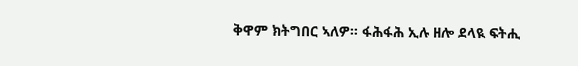ቅዋም ክትግበር ኣለዎ። ፋሕፋሕ ኢሉ ዘሎ ደላዪ ፍትሒ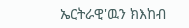ኤርትራዊ'ዉን ክእከብ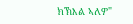ክኽእል ኣለዎ"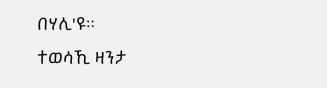በሃሊ'ዩ።

ተወሳኺ ዛንታ